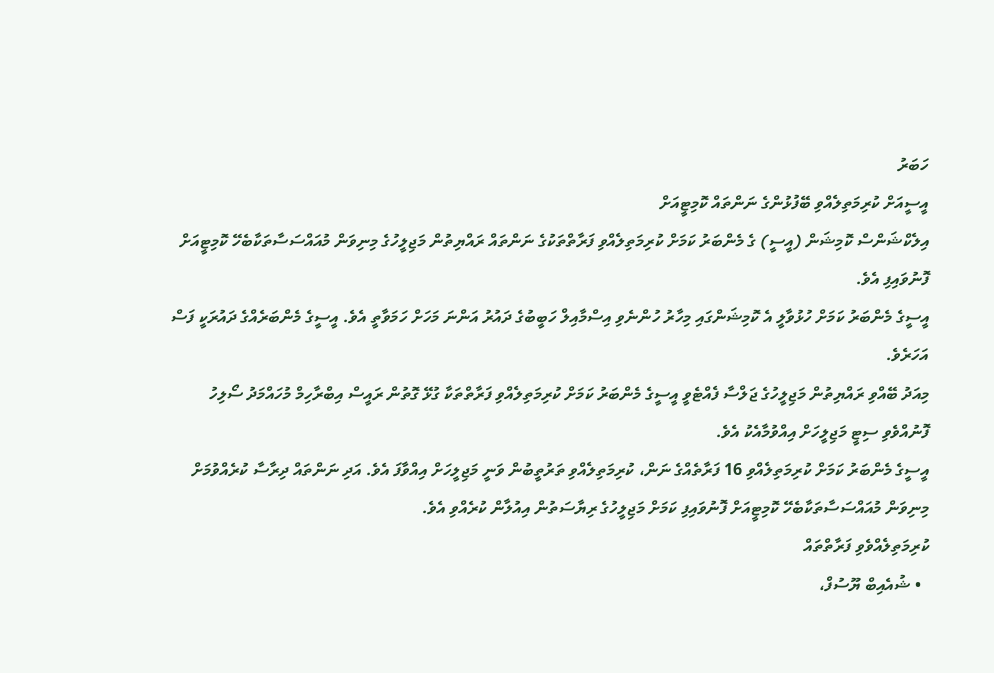ހަބަރު
އީސީއަށް ކުރިމަތިލެއްވި ބޭފުޅުންގެ ނަންތައް ކޮމިޓީއަށް
އިލެކްޝަންސް ކޮމިޝަން (އީސީ) ގެ މެންބަރު ކަމަށް ކުރިމަތިލެއްވި ފަރާތްތަކުގެ ނަންތައް ރައްޔިތުން މަޖިލީހުގެ މިނިވަން މުއައްސަސާތަކާބެހޭ ކޮމިޓީއަށް ފޮނުވައިފި އެވެ.
އީސީގެ މެންބަރު ކަމަށް ހުޅުވާލީ އެ ކޮމިޝަންގައި މިހާރު ހުންނެވި އިސްމާއިލް ހަބީބުގެ ދައުރު އަންނަ މަހަށް ހަމަވާތީ އެވެ. އީސީގެ މެންބަރެއްގެ ދައުރަކީ ފަސް އަހަރެވެ.
މިއަދު ބޭއްވި ރައްޔިތުން މަޖިލީހުގެ ޖަލްސާ ފެއްޓެވީ އީސީގެ މެންބަރު ކަމަށް ކުރިމަތިލެއްވި ފަރާތްތަކާ ގުޅޭ ގޮތުން ރައީސް އިބްރާހިމް މުހައްމަދު ސޯލިހު ފޮނުއްވެވި ސިޓީ މަޖިލީހަށް އިއްވުމާއެކު އެވެ.
އީސީގެ މެންބަރު ކަމަށް ކުރިމަތިލެއްވި 16 ފަރާތެއްގެ ނަން، ކުރިމަތިލެއްވި ތަރުތީބުން ވަނީ މަޖިލީހަށް އިއްވާފަ އެވެ. އަދި ނަންތައް ދިރާސާ ކުރެއްވުމަށް މިނިވަން މުއައްސަސާތަކާބެހޭ ކޮމިޓީއަށް ފޮނުވައިފި ކަމަށް މަޖިލީހުގެ ރިޔާސަތުން އިއުލާން ކުރެއްވި އެވެ.
ކުރިމަތިލެއްވެވި ފަރާތްތައް
  • ޝުއެއިބް ޔޫސުފް،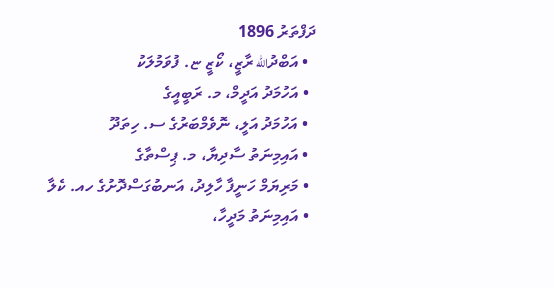ދަފްތަރު 1896
  • އަބްދުالله ރާޒީ، ކޯޒީ ޏ. ފުވަމުލަކު
  • އަހުމަދު އަދީމް، މ. ރަބީއީގެ
  • އަހުމަދު އަލީ، ނޮވެމްބަރުގެ ސ. ހިތަދޫ
  • އައިމިނަތު ސާދިޔާ، މ. ޕިސްތާގެ
  • މަރިޔަމް ހަނީފާ ހާލިދު، އަނބުގަސްދޮށުގެ ހއ. ކެލާ
  • އައިމިނަތު މަދީހާ،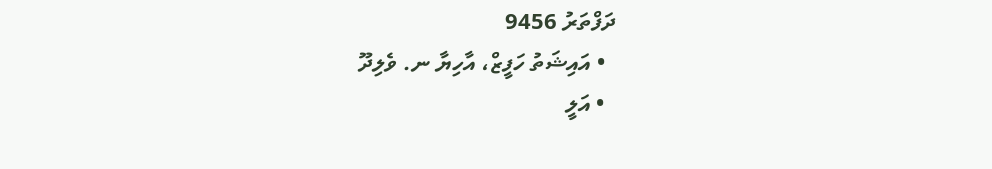ދަފްތަރު 9456
  • އައިޝަތު ހަފީޒް، އާހިޔާ ނ. ވެލިދޫ
  • އަލީ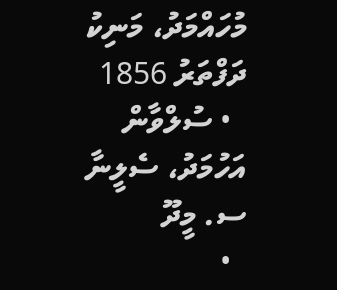މުހައްމަދު، މަނިކު ދަފްތަރު 1856
  • ސުލްވާން އަހުމަދު، ސެލީނާ ސ. މީދޫ
  •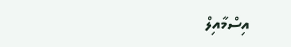އިސްމާއިލް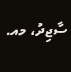ސާޖިދު، މއ.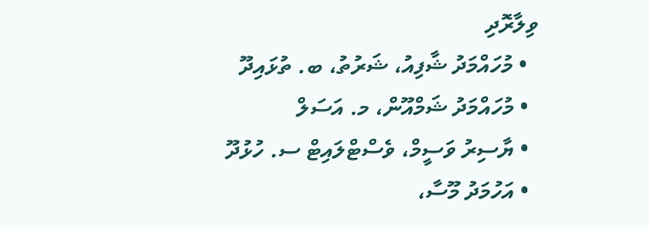ވިލާރޮދި
  • މުހައްމަދު ޝާފިއު، ޝަރުތު، ބ. ތުޅައިދޫ
  • މުހައްމަދު ޝަމްއޫން، މ. އަސަލް
  • ޔާސިރު ވަސީމް، ވެސްޓްލައިޓް ސ. ހުޅުދޫ
  • އަހުމަދު މޫސާ،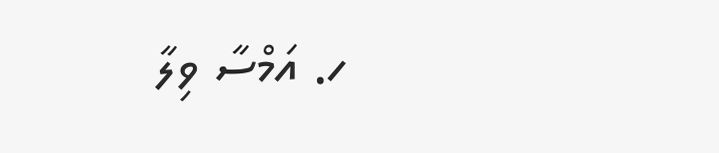ހ. އަމްސާ ވިލާ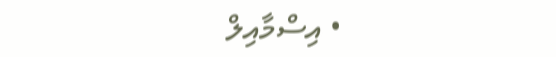• އިސްމާއިލް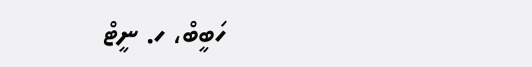ހަބީބް، ހ. ނީޓް